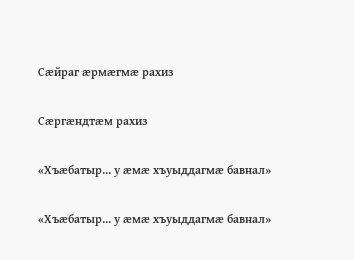Сӕйраг ӕрмӕгмӕ рахиз

Сӕргӕндтӕм рахиз

«Хъӕбатыр... у ӕмӕ хъуыддагмӕ бавнал»

«Хъӕбатыр... у ӕмӕ хъуыддагмӕ бавнал»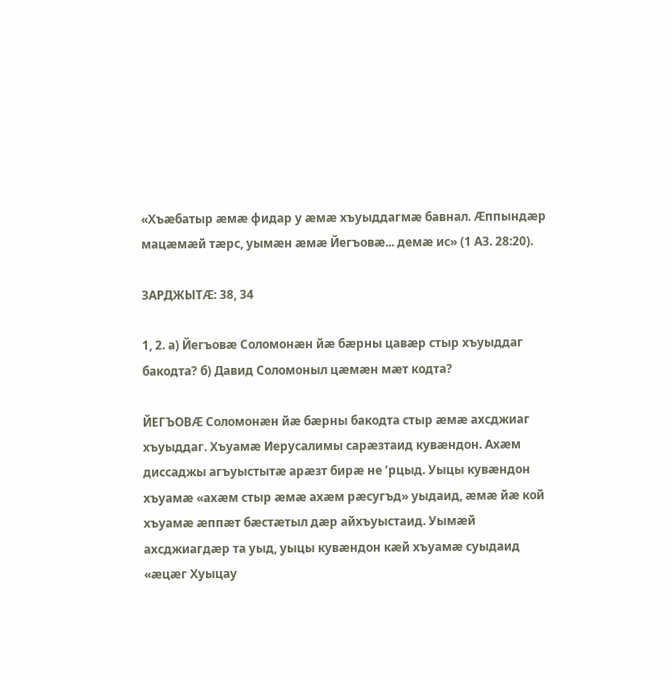«Хъӕбатыр ӕмӕ фидар у ӕмӕ хъуыддагмӕ бавнал. Ӕппындӕр мацӕмӕй тӕрс, уымӕн ӕмӕ Йегъовӕ... демӕ ис» (1 АЗ. 28:20).

ЗАРДЖЫТӔ: 38, 34

1, 2. а) Йегъовӕ Соломонӕн йӕ бӕрны цавӕр стыр хъуыддаг бакодта? б) Давид Соломоныл цӕмӕн мӕт кодта?

ЙЕГЪОВӔ Соломонӕн йӕ бӕрны бакодта стыр ӕмӕ ахсджиаг хъуыддаг. Хъуамӕ Иерусалимы сарӕзтаид кувӕндон. Ахӕм диссаджы агъуыстытӕ арӕзт бирӕ не ’рцыд. Уыцы кувӕндон хъуамӕ «ахӕм стыр ӕмӕ ахӕм рӕсугъд» уыдаид, ӕмӕ йӕ кой хъуамӕ ӕппӕт бӕстӕтыл дӕр айхъуыстаид. Уымӕй ахсджиагдӕр та уыд, уыцы кувӕндон кӕй хъуамӕ суыдаид «ӕцӕг Хуыцау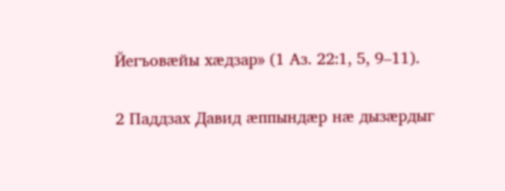Йегъовӕйы хӕдзар» (1 Аз. 22:1, 5, 9–11).

2 Паддзах Давид ӕппындӕр нӕ дызӕрдыг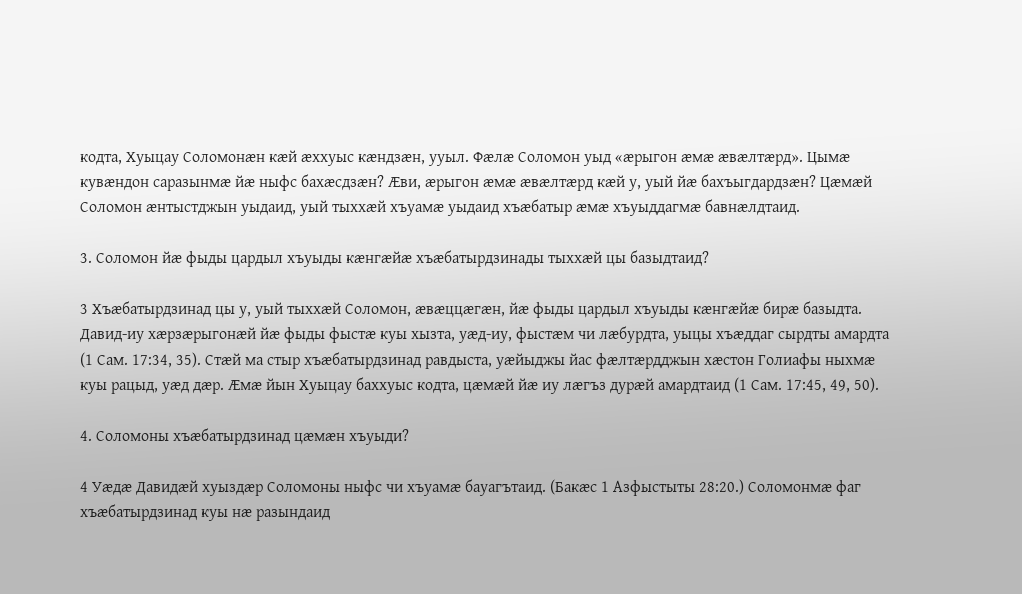кодта, Хуыцау Соломонӕн кӕй ӕххуыс кӕндзӕн, ууыл. Фӕлӕ Соломон уыд «ӕрыгон ӕмӕ ӕвӕлтӕрд». Цымӕ кувӕндон саразынмӕ йӕ ныфс бахӕсдзӕн? Ӕви, ӕрыгон ӕмӕ ӕвӕлтӕрд кӕй у, уый йӕ бахъыгдардзӕн? Цӕмӕй Соломон ӕнтыстджын уыдаид, уый тыххӕй хъуамӕ уыдаид хъӕбатыр ӕмӕ хъуыддагмӕ бавнӕлдтаид.

3. Соломон йӕ фыды цардыл хъуыды кӕнгӕйӕ хъӕбатырдзинады тыххӕй цы базыдтаид?

3 Хъӕбатырдзинад цы у, уый тыххӕй Соломон, ӕвӕццӕгӕн, йӕ фыды цардыл хъуыды кӕнгӕйӕ бирӕ базыдта. Давид-иу хӕрзӕрыгонӕй йӕ фыды фыстӕ куы хызта, уӕд-иу, фыстӕм чи лӕбурдта, уыцы хъӕддаг сырдты амардта (1 Сам. 17:34, 35). Стӕй ма стыр хъӕбатырдзинад равдыста, уӕйыджы йас фӕлтӕрдджын хӕстон Голиафы ныхмӕ куы рацыд, уӕд дӕр. Ӕмӕ йын Хуыцау баххуыс кодта, цӕмӕй йӕ иу лӕгъз дурӕй амардтаид (1 Сам. 17:45, 49, 50).

4. Соломоны хъӕбатырдзинад цӕмӕн хъуыди?

4 Уӕдӕ Давидӕй хуыздӕр Соломоны ныфс чи хъуамӕ бауагътаид. (Бакӕс 1 Азфыстыты 28:20.) Соломонмӕ фаг хъӕбатырдзинад куы нӕ разындаид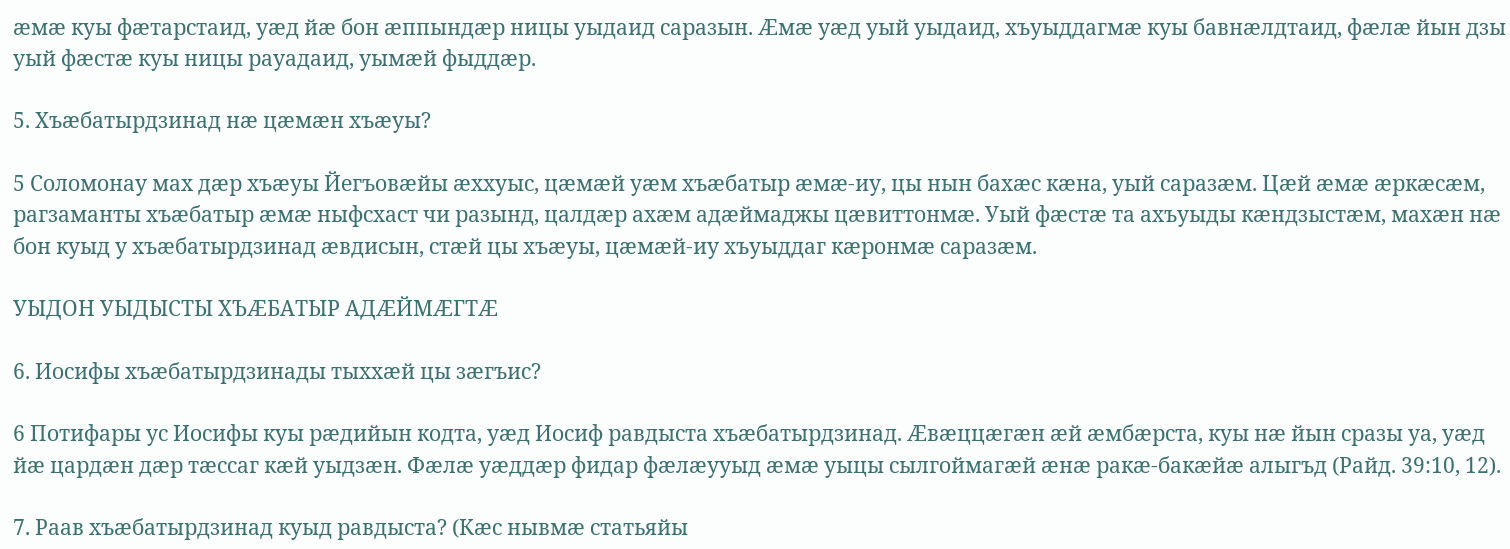ӕмӕ куы фӕтарстаид, уӕд йӕ бон ӕппындӕр ницы уыдаид саразын. Ӕмӕ уӕд уый уыдаид, хъуыддагмӕ куы бавнӕлдтаид, фӕлӕ йын дзы уый фӕстӕ куы ницы рауадаид, уымӕй фыддӕр.

5. Хъӕбатырдзинад нӕ цӕмӕн хъӕуы?

5 Соломонау мах дӕр хъӕуы Йегъовӕйы ӕххуыс, цӕмӕй уӕм хъӕбатыр ӕмӕ-иу, цы нын бахӕс кӕна, уый саразӕм. Цӕй ӕмӕ ӕркӕсӕм, рагзаманты хъӕбатыр ӕмӕ ныфсхаст чи разынд, цалдӕр ахӕм адӕймаджы цӕвиттонмӕ. Уый фӕстӕ та ахъуыды кӕндзыстӕм, махӕн нӕ бон куыд у хъӕбатырдзинад ӕвдисын, стӕй цы хъӕуы, цӕмӕй-иу хъуыддаг кӕронмӕ саразӕм.

УЫДОН УЫДЫСТЫ ХЪӔБАТЫР АДӔЙМӔГТӔ

6. Иосифы хъӕбатырдзинады тыххӕй цы зӕгъис?

6 Потифары ус Иосифы куы рӕдийын кодта, уӕд Иосиф равдыста хъӕбатырдзинад. Ӕвӕццӕгӕн ӕй ӕмбӕрста, куы нӕ йын сразы уа, уӕд йӕ цардӕн дӕр тӕссаг кӕй уыдзӕн. Фӕлӕ уӕддӕр фидар фӕлӕууыд ӕмӕ уыцы сылгоймагӕй ӕнӕ ракӕ-бакӕйӕ алыгъд (Райд. 39:10, 12).

7. Раав хъӕбатырдзинад куыд равдыста? (Кӕс нывмӕ статьяйы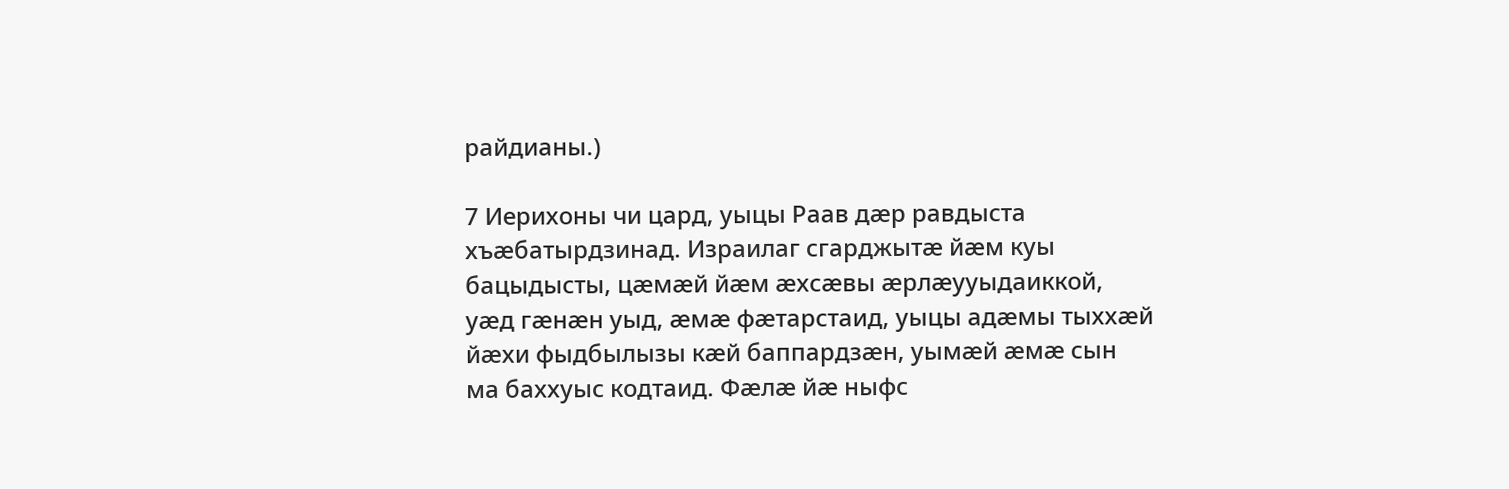райдианы.)

7 Иерихоны чи цард, уыцы Раав дӕр равдыста хъӕбатырдзинад. Израилаг сгарджытӕ йӕм куы бацыдысты, цӕмӕй йӕм ӕхсӕвы ӕрлӕууыдаиккой, уӕд гӕнӕн уыд, ӕмӕ фӕтарстаид, уыцы адӕмы тыххӕй йӕхи фыдбылызы кӕй баппардзӕн, уымӕй ӕмӕ сын ма баххуыс кодтаид. Фӕлӕ йӕ ныфс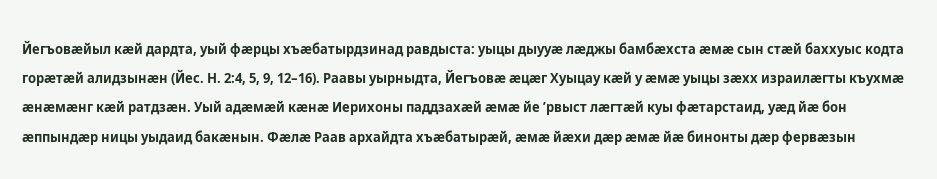Йегъовӕйыл кӕй дардта, уый фӕрцы хъӕбатырдзинад равдыста: уыцы дыууӕ лӕджы бамбӕхста ӕмӕ сын стӕй баххуыс кодта горӕтӕй алидзынӕн (Йес. Н. 2:4, 5, 9, 12–16). Раавы уырныдта, Йегъовӕ ӕцӕг Хуыцау кӕй у ӕмӕ уыцы зӕхх израилӕгты къухмӕ ӕнӕмӕнг кӕй ратдзӕн. Уый адӕмӕй кӕнӕ Иерихоны паддзахӕй ӕмӕ йе ’рвыст лӕгтӕй куы фӕтарстаид, уӕд йӕ бон ӕппындӕр ницы уыдаид бакӕнын. Фӕлӕ Раав архайдта хъӕбатырӕй, ӕмӕ йӕхи дӕр ӕмӕ йӕ бинонты дӕр фервӕзын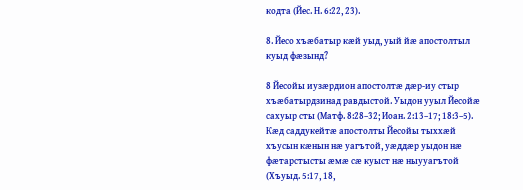кодта (Йес. Н. 6:22, 23).

8. Йесо хъӕбатыр кӕй уыд, уый йӕ апостолтыл куыд фӕзынд?

8 Йесойы иузӕрдион апостолтӕ дӕр-иу стыр хъӕбатырдзинад равдыстой. Уыдон ууыл Йесойӕ сахуыр сты (Матф. 8:28–32; Иоан. 2:13–17; 18:3–5). Кӕд саддукейтӕ апостолты Йесойы тыххӕй хъусын кӕнын нӕ уагътой, уӕддӕр уыдон нӕ фӕтарстысты ӕмӕ сӕ куыст нӕ ныууагътой (Хъуыд. 5:17, 18,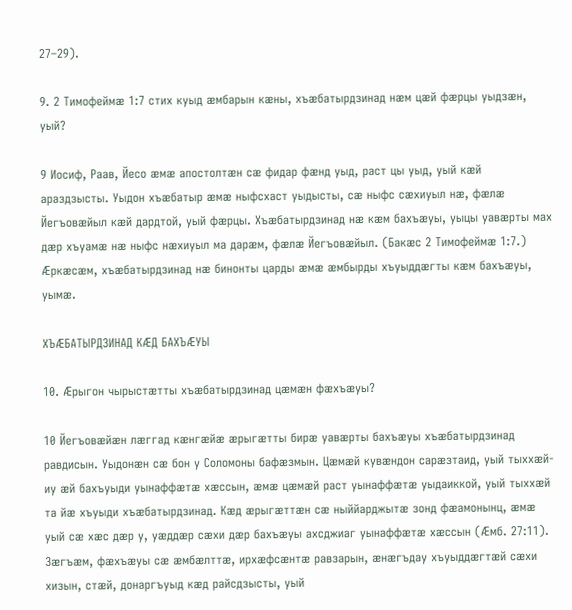27–29).

9. 2 Тимофеймӕ 1:7 стих куыд ӕмбарын кӕны, хъӕбатырдзинад нӕм цӕй фӕрцы уыдзӕн, уый?

9 Иосиф, Раав, Йесо ӕмӕ апостолтӕн сӕ фидар фӕнд уыд, раст цы уыд, уый кӕй араздзысты. Уыдон хъӕбатыр ӕмӕ ныфсхаст уыдысты, сӕ ныфс сӕхиуыл нӕ, фӕлӕ Йегъовӕйыл кӕй дардтой, уый фӕрцы. Хъӕбатырдзинад нӕ кӕм бахъӕуы, уыцы уавӕрты мах дӕр хъуамӕ нӕ ныфс нӕхиуыл ма дарӕм, фӕлӕ Йегъовӕйыл. (Бакӕс 2 Тимофеймӕ 1:7.) Ӕркӕсӕм, хъӕбатырдзинад нӕ бинонты царды ӕмӕ ӕмбырды хъуыддӕгты кӕм бахъӕуы, уымӕ.

ХЪӔБАТЫРДЗИНАД КӔД БАХЪӔУЫ

10. Ӕрыгон чырыстӕтты хъӕбатырдзинад цӕмӕн фӕхъӕуы?

10 Йегъовӕйӕн лӕггад кӕнгӕйӕ ӕрыгӕтты бирӕ уавӕрты бахъӕуы хъӕбатырдзинад равдисын. Уыдонӕн сӕ бон у Соломоны бафӕзмын. Цӕмӕй кувӕндон сарӕзтаид, уый тыххӕй-иу ӕй бахъуыди уынаффӕтӕ хӕссын, ӕмӕ цӕмӕй раст уынаффӕтӕ уыдаиккой, уый тыххӕй та йӕ хъуыди хъӕбатырдзинад. Кӕд ӕрыгӕттӕн сӕ ныййарджытӕ зонд фӕамонынц, ӕмӕ уый сӕ хӕс дӕр у, уӕддӕр сӕхи дӕр бахъӕуы ахсджиаг уынаффӕтӕ хӕссын (Ӕмб. 27:11). Зӕгъӕм, фӕхъӕуы сӕ ӕмбӕлттӕ, ирхӕфсӕнтӕ равзарын, ӕнӕгъдау хъуыддӕгтӕй сӕхи хизын, стӕй, донаргъуыд кӕд райсдзысты, уый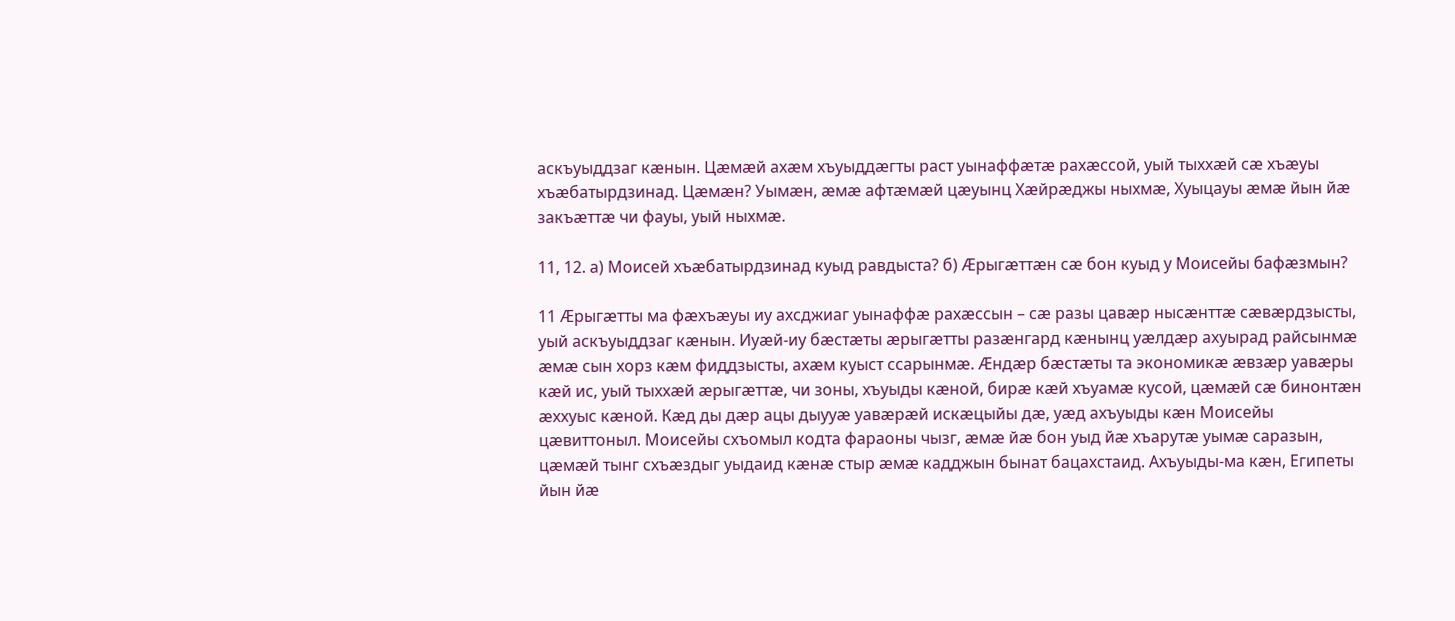аскъуыддзаг кӕнын. Цӕмӕй ахӕм хъуыддӕгты раст уынаффӕтӕ рахӕссой, уый тыххӕй сӕ хъӕуы хъӕбатырдзинад. Цӕмӕн? Уымӕн, ӕмӕ афтӕмӕй цӕуынц Хӕйрӕджы ныхмӕ, Хуыцауы ӕмӕ йын йӕ закъӕттӕ чи фауы, уый ныхмӕ.

11, 12. а) Моисей хъӕбатырдзинад куыд равдыста? б) Ӕрыгӕттӕн сӕ бон куыд у Моисейы бафӕзмын?

11 Ӕрыгӕтты ма фӕхъӕуы иу ахсджиаг уынаффӕ рахӕссын – сӕ разы цавӕр нысӕнттӕ сӕвӕрдзысты, уый аскъуыддзаг кӕнын. Иуӕй-иу бӕстӕты ӕрыгӕтты разӕнгард кӕнынц уӕлдӕр ахуырад райсынмӕ ӕмӕ сын хорз кӕм фиддзысты, ахӕм куыст ссарынмӕ. Ӕндӕр бӕстӕты та экономикӕ ӕвзӕр уавӕры кӕй ис, уый тыххӕй ӕрыгӕттӕ, чи зоны, хъуыды кӕной, бирӕ кӕй хъуамӕ кусой, цӕмӕй сӕ бинонтӕн ӕххуыс кӕной. Кӕд ды дӕр ацы дыууӕ уавӕрӕй искӕцыйы дӕ, уӕд ахъуыды кӕн Моисейы цӕвиттоныл. Моисейы схъомыл кодта фараоны чызг, ӕмӕ йӕ бон уыд йӕ хъарутӕ уымӕ саразын, цӕмӕй тынг схъӕздыг уыдаид кӕнӕ стыр ӕмӕ кадджын бынат бацахстаид. Ахъуыды-ма кӕн, Египеты йын йӕ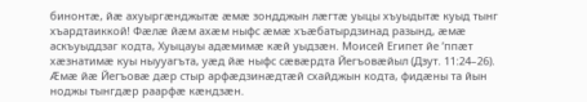бинонтӕ, йӕ ахуыргӕнджытӕ ӕмӕ зондджын лӕгтӕ уыцы хъуыдытӕ куыд тынг хъардтаиккой! Фӕлӕ йӕм ахӕм ныфс ӕмӕ хъӕбатырдзинад разынд, ӕмӕ аскъуыддзаг кодта, Хуыцауы адӕмимӕ кӕй уыдзӕн. Моисей Египет йе ’ппӕт хӕзнатимӕ куы ныууагъта, уӕд йӕ ныфс сӕвӕрдта Йегъовӕйыл (Дзут. 11:24–26). Ӕмӕ йӕ Йегъовӕ дӕр стыр арфӕдзинӕдтӕй схайджын кодта, фидӕны та йын ноджы тынгдӕр раарфӕ кӕндзӕн.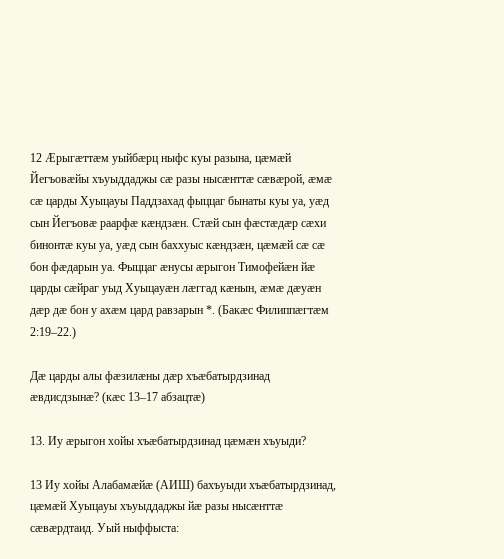12 Ӕрыгӕттӕм уыйбӕрц ныфс куы разына, цӕмӕй Йегъовӕйы хъуыддаджы сӕ разы нысӕнттӕ сӕвӕрой, ӕмӕ сӕ царды Хуыцауы Паддзахад фыццаг бынаты куы уа, уӕд сын Йегъовӕ раарфӕ кӕндзӕн. Стӕй сын фӕстӕдӕр сӕхи бинонтӕ куы уа, уӕд сын баххуыс кӕндзӕн, цӕмӕй сӕ сӕ бон фӕдарын уа. Фыццаг ӕнусы ӕрыгон Тимофейӕн йӕ царды сӕйраг уыд Хуыцауӕн лӕггад кӕнын, ӕмӕ дӕуӕн дӕр дӕ бон у ахӕм цард равзарын *. (Бакӕс Филиппӕгтӕм 2:19–22.)

Дӕ царды алы фӕзилӕны дӕр хъӕбатырдзинад ӕвдисдзынӕ? (кӕс 13–17 абзацтӕ)

13. Иу ӕрыгон хойы хъӕбатырдзинад цӕмӕн хъуыди?

13 Иу хойы Алабамӕйӕ (АИШ) бахъуыди хъӕбатырдзинад, цӕмӕй Хуыцауы хъуыддаджы йӕ разы нысӕнттӕ сӕвӕрдтаид. Уый ныффыста: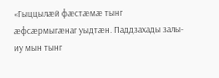«Гыццылӕй фӕстӕмӕ тынг ӕфсӕрмыгӕнаг уыдтӕн. Паддзахады залы-иу мын тынг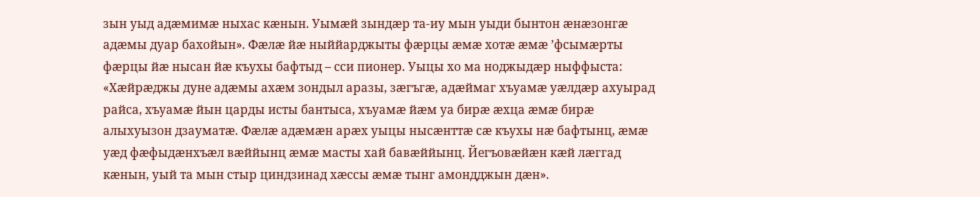зын уыд адӕмимӕ ныхас кӕнын. Уымӕй зындӕр та-иу мын уыди бынтон ӕнӕзонгӕ адӕмы дуар бахойын». Фӕлӕ йӕ ныййарджыты фӕрцы ӕмӕ хотӕ ӕмӕ ’фсымӕрты фӕрцы йӕ нысан йӕ къухы бафтыд – сси пионер. Уыцы хо ма ноджыдӕр ныффыста: «Хӕйрӕджы дуне адӕмы ахӕм зондыл аразы, зӕгъгӕ, адӕймаг хъуамӕ уӕлдӕр ахуырад райса, хъуамӕ йын царды исты бантыса, хъуамӕ йӕм уа бирӕ ӕхца ӕмӕ бирӕ алыхуызон дзауматӕ. Фӕлӕ адӕмӕн арӕх уыцы нысӕнттӕ сӕ къухы нӕ бафтынц, ӕмӕ уӕд фӕфыдӕнхъӕл вӕййынц ӕмӕ масты хай бавӕййынц. Йегъовӕйӕн кӕй лӕггад кӕнын, уый та мын стыр циндзинад хӕссы ӕмӕ тынг амондджын дӕн».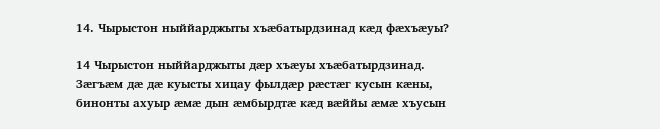14. Чырыстон ныййарджыты хъӕбатырдзинад кӕд фӕхъӕуы?

14 Чырыстон ныййарджыты дӕр хъӕуы хъӕбатырдзинад. Зӕгъӕм дӕ дӕ куысты хицау фылдӕр рӕстӕг кусын кӕны, бинонты ахуыр ӕмӕ дын ӕмбырдтӕ кӕд вӕййы ӕмӕ хъусын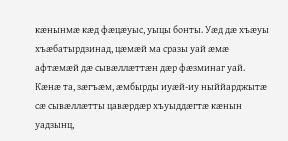кӕнынмӕ кӕд фӕцӕуыс, уыцы бонты. Уӕд дӕ хъӕуы хъӕбатырдзинад, цӕмӕй ма сразы уай ӕмӕ афтӕмӕй дӕ сывӕллӕттӕн дӕр фӕзминаг уай. Кӕнӕ та, зӕгъӕм, ӕмбырды иуӕй-иу ныййарджытӕ сӕ сывӕллӕтты цавӕрдӕр хъуыддӕгтӕ кӕнын уадзынц,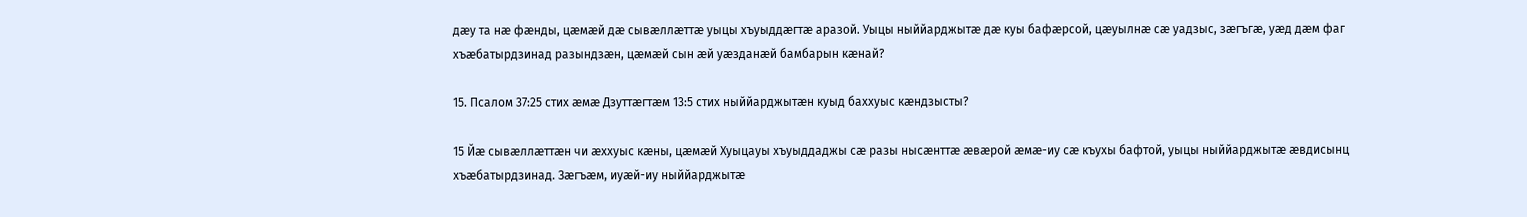дӕу та нӕ фӕнды, цӕмӕй дӕ сывӕллӕттӕ уыцы хъуыддӕгтӕ аразой. Уыцы ныййарджытӕ дӕ куы бафӕрсой, цӕуылнӕ сӕ уадзыс, зӕгъгӕ, уӕд дӕм фаг хъӕбатырдзинад разындзӕн, цӕмӕй сын ӕй уӕзданӕй бамбарын кӕнай?

15. Псалом 37:25 стих ӕмӕ Дзуттӕгтӕм 13:5 стих ныййарджытӕн куыд баххуыс кӕндзысты?

15 Йӕ сывӕллӕттӕн чи ӕххуыс кӕны, цӕмӕй Хуыцауы хъуыддаджы сӕ разы нысӕнттӕ ӕвӕрой ӕмӕ-иу сӕ къухы бафтой, уыцы ныййарджытӕ ӕвдисынц хъӕбатырдзинад. Зӕгъӕм, иуӕй-иу ныййарджытӕ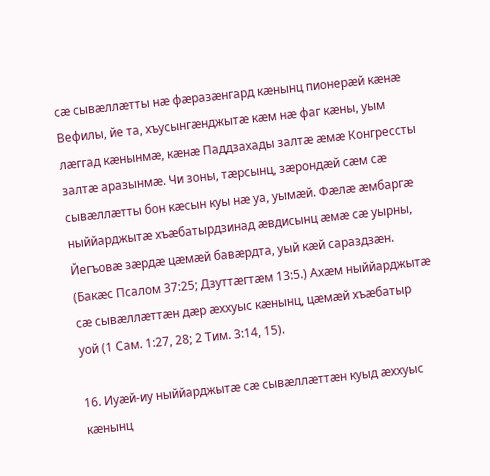сӕ сывӕллӕтты нӕ фӕразӕнгард кӕнынц пионерӕй кӕнӕ Вефилы, йе та, хъусынгӕнджытӕ кӕм нӕ фаг кӕны, уым лӕггад кӕнынмӕ, кӕнӕ Паддзахады залтӕ ӕмӕ Конгрессты залтӕ аразынмӕ. Чи зоны, тӕрсынц, зӕрондӕй сӕм сӕ сывӕллӕтты бон кӕсын куы нӕ уа, уымӕй. Фӕлӕ ӕмбаргӕ ныййарджытӕ хъӕбатырдзинад ӕвдисынц ӕмӕ сӕ уырны, Йегъовӕ зӕрдӕ цӕмӕй бавӕрдта, уый кӕй сараздзӕн. (Бакӕс Псалом 37:25; Дзуттӕгтӕм 13:5.) Ахӕм ныййарджытӕ сӕ сывӕллӕттӕн дӕр ӕххуыс кӕнынц, цӕмӕй хъӕбатыр уой (1 Сам. 1:27, 28; 2 Тим. 3:14, 15).

16. Иуӕй-иу ныййарджытӕ сӕ сывӕллӕттӕн куыд ӕххуыс кӕнынц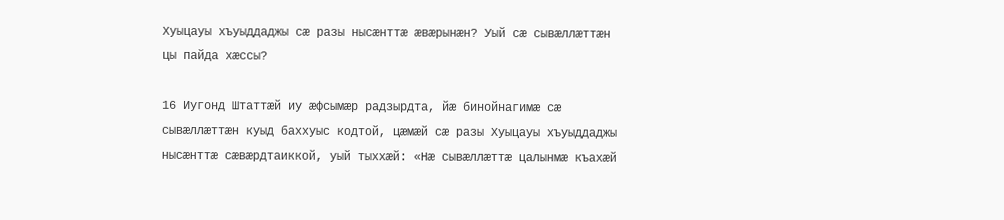Хуыцауы хъуыддаджы сӕ разы нысӕнттӕ ӕвӕрынӕн? Уый сӕ сывӕллӕттӕн цы пайда хӕссы?

16 Иугонд Штаттӕй иу ӕфсымӕр радзырдта, йӕ бинойнагимӕ сӕ сывӕллӕттӕн куыд баххуыс кодтой, цӕмӕй сӕ разы Хуыцауы хъуыддаджы нысӕнттӕ сӕвӕрдтаиккой, уый тыххӕй: «Нӕ сывӕллӕттӕ цалынмӕ къахӕй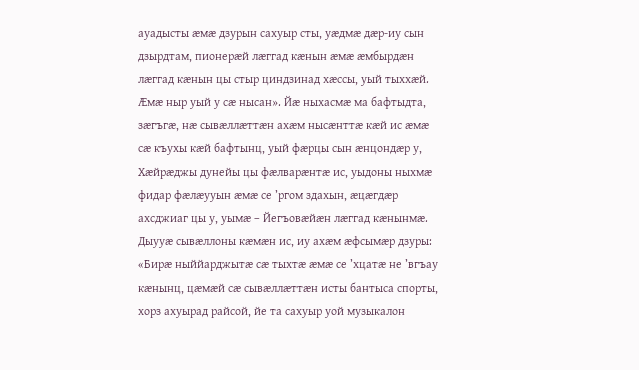ауадысты ӕмӕ дзурын сахуыр сты, уӕдмӕ дӕр-иу сын дзырдтам, пионерӕй лӕггад кӕнын ӕмӕ ӕмбырдӕн лӕггад кӕнын цы стыр циндзинад хӕссы, уый тыххӕй. Ӕмӕ ныр уый у сӕ нысан». Йӕ ныхасмӕ ма бафтыдта, зӕгъгӕ, нӕ сывӕллӕттӕн ахӕм нысӕнттӕ кӕй ис ӕмӕ сӕ къухы кӕй бафтынц, уый фӕрцы сын ӕнцондӕр у, Хӕйрӕджы дунейы цы фӕлварӕнтӕ ис, уыдоны ныхмӕ фидар фӕлӕууын ӕмӕ се ’ргом здахын, ӕцӕгдӕр ахсджиаг цы у, уымӕ – Йегъовӕйӕн лӕггад кӕнынмӕ. Дыууӕ сывӕллоны кӕмӕн ис, иу ахӕм ӕфсымӕр дзуры: «Бирӕ ныййарджытӕ сӕ тыхтӕ ӕмӕ се ’хцатӕ не ’вгъау кӕнынц, цӕмӕй сӕ сывӕллӕттӕн исты бантыса спорты, хорз ахуырад райсой, йе та сахуыр уой музыкалон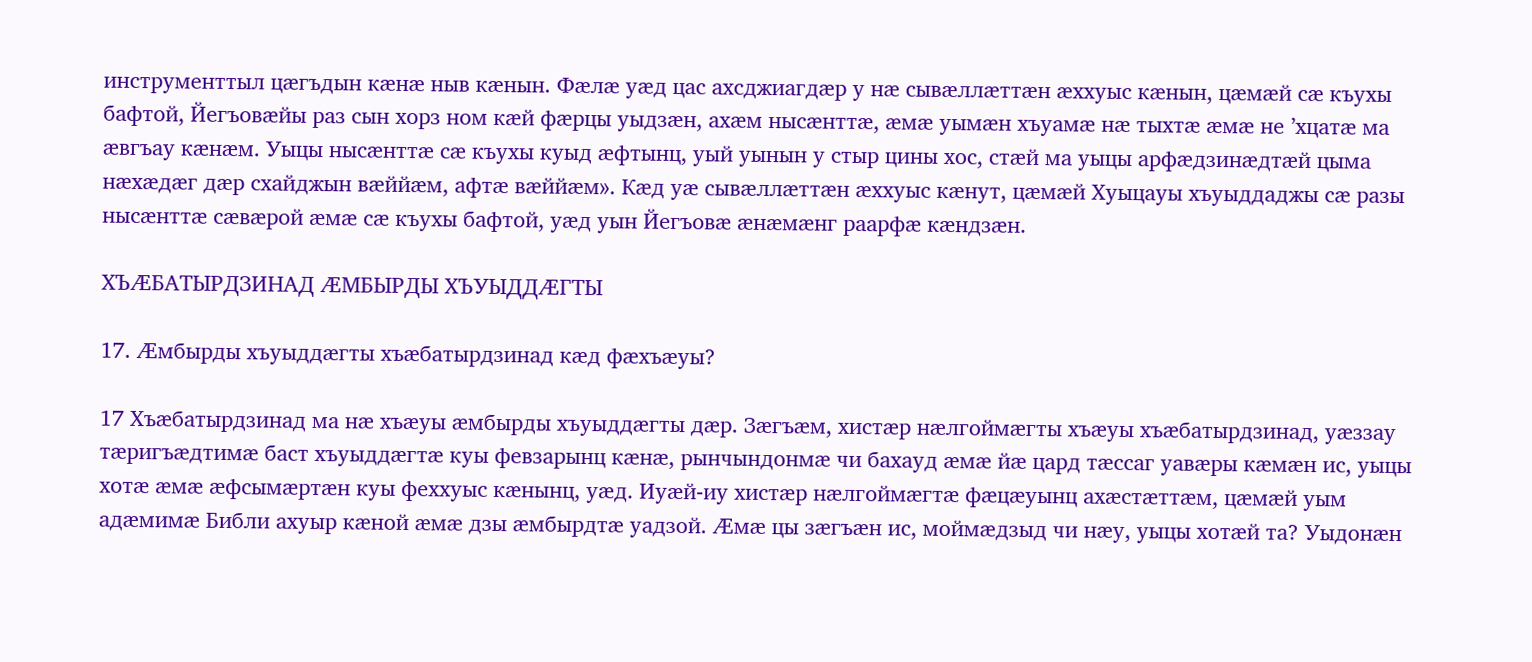инструменттыл цӕгъдын кӕнӕ ныв кӕнын. Фӕлӕ уӕд цас ахсджиагдӕр у нӕ сывӕллӕттӕн ӕххуыс кӕнын, цӕмӕй сӕ къухы бафтой, Йегъовӕйы раз сын хорз ном кӕй фӕрцы уыдзӕн, ахӕм нысӕнттӕ, ӕмӕ уымӕн хъуамӕ нӕ тыхтӕ ӕмӕ не ’хцатӕ ма ӕвгъау кӕнӕм. Уыцы нысӕнттӕ сӕ къухы куыд ӕфтынц, уый уынын у стыр цины хос, стӕй ма уыцы арфӕдзинӕдтӕй цыма нӕхӕдӕг дӕр схайджын вӕййӕм, афтӕ вӕййӕм». Кӕд уӕ сывӕллӕттӕн ӕххуыс кӕнут, цӕмӕй Хуыцауы хъуыддаджы сӕ разы нысӕнттӕ сӕвӕрой ӕмӕ сӕ къухы бафтой, уӕд уын Йегъовӕ ӕнӕмӕнг раарфӕ кӕндзӕн.

ХЪӔБАТЫРДЗИНАД ӔМБЫРДЫ ХЪУЫДДӔГТЫ

17. Ӕмбырды хъуыддӕгты хъӕбатырдзинад кӕд фӕхъӕуы?

17 Хъӕбатырдзинад ма нӕ хъӕуы ӕмбырды хъуыддӕгты дӕр. Зӕгъӕм, хистӕр нӕлгоймӕгты хъӕуы хъӕбатырдзинад, уӕззау тӕригъӕдтимӕ баст хъуыддӕгтӕ куы февзарынц кӕнӕ, рынчындонмӕ чи бахауд ӕмӕ йӕ цард тӕссаг уавӕры кӕмӕн ис, уыцы хотӕ ӕмӕ ӕфсымӕртӕн куы феххуыс кӕнынц, уӕд. Иуӕй-иу хистӕр нӕлгоймӕгтӕ фӕцӕуынц ахӕстӕттӕм, цӕмӕй уым адӕмимӕ Библи ахуыр кӕной ӕмӕ дзы ӕмбырдтӕ уадзой. Ӕмӕ цы зӕгъӕн ис, моймӕдзыд чи нӕу, уыцы хотӕй та? Уыдонӕн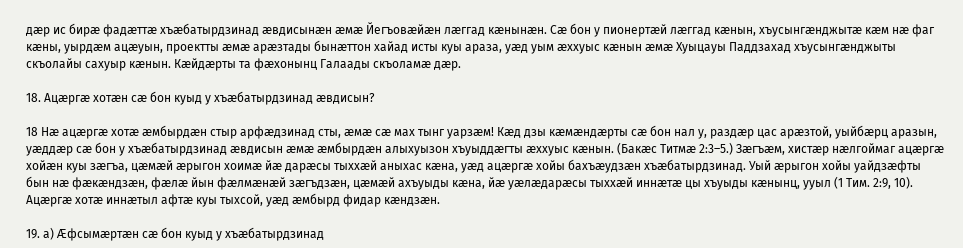дӕр ис бирӕ фадӕттӕ хъӕбатырдзинад ӕвдисынӕн ӕмӕ Йегъовӕйӕн лӕггад кӕнынӕн. Сӕ бон у пионертӕй лӕггад кӕнын, хъусынгӕнджытӕ кӕм нӕ фаг кӕны, уырдӕм ацӕуын, проектты ӕмӕ арӕзтады бынӕттон хайад исты куы араза, уӕд уым ӕххуыс кӕнын ӕмӕ Хуыцауы Паддзахад хъусынгӕнджыты скъолайы сахуыр кӕнын. Кӕйдӕрты та фӕхонынц Галаады скъоламӕ дӕр.

18. Ацӕргӕ хотӕн сӕ бон куыд у хъӕбатырдзинад ӕвдисын?

18 Нӕ ацӕргӕ хотӕ ӕмбырдӕн стыр арфӕдзинад сты, ӕмӕ сӕ мах тынг уарзӕм! Кӕд дзы кӕмӕндӕрты сӕ бон нал у, раздӕр цас арӕзтой, уыйбӕрц аразын, уӕддӕр сӕ бон у хъӕбатырдзинад ӕвдисын ӕмӕ ӕмбырдӕн алыхуызон хъуыддӕгты ӕххуыс кӕнын. (Бакӕс Титмӕ 2:3–5.) Зӕгъӕм, хистӕр нӕлгоймаг ацӕргӕ хойӕн куы зӕгъа, цӕмӕй ӕрыгон хоимӕ йӕ дарӕсы тыххӕй аныхас кӕна, уӕд ацӕргӕ хойы бахъӕудзӕн хъӕбатырдзинад. Уый ӕрыгон хойы уайдзӕфты бын нӕ фӕкӕндзӕн, фӕлӕ йын фӕлмӕнӕй зӕгъдзӕн, цӕмӕй ахъуыды кӕна, йӕ уӕлӕдарӕсы тыххӕй иннӕтӕ цы хъуыды кӕнынц, ууыл (1 Тим. 2:9, 10). Ацӕргӕ хотӕ иннӕтыл афтӕ куы тыхсой, уӕд ӕмбырд фидар кӕндзӕн.

19. а) Ӕфсымӕртӕн сӕ бон куыд у хъӕбатырдзинад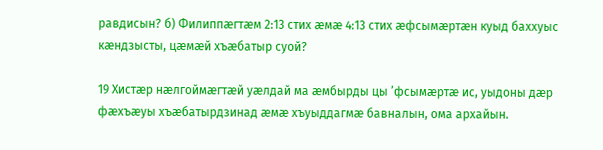равдисын? б) Филиппӕгтӕм 2:13 стих ӕмӕ 4:13 стих ӕфсымӕртӕн куыд баххуыс кӕндзысты, цӕмӕй хъӕбатыр суой?

19 Хистӕр нӕлгоймӕгтӕй уӕлдай ма ӕмбырды цы ’фсымӕртӕ ис, уыдоны дӕр фӕхъӕуы хъӕбатырдзинад ӕмӕ хъуыддагмӕ бавналын, ома архайын.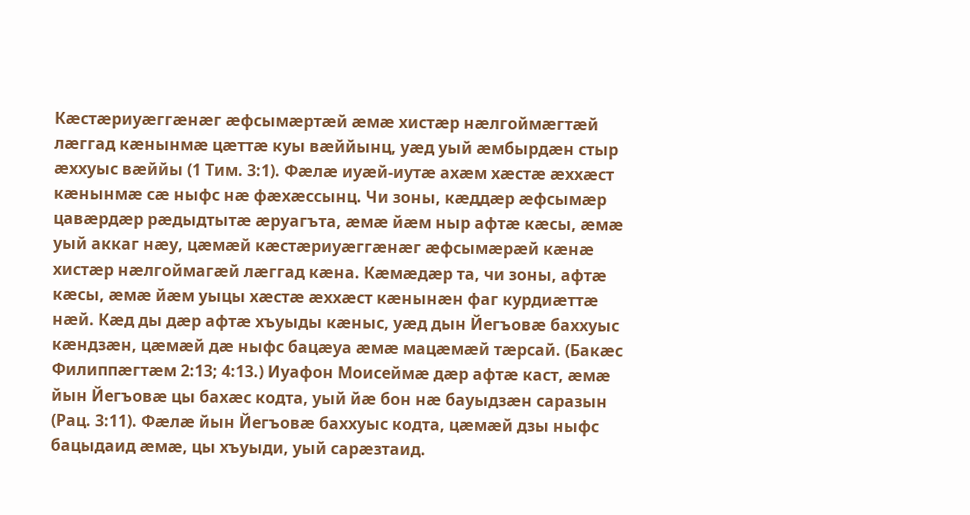Кӕстӕриуӕггӕнӕг ӕфсымӕртӕй ӕмӕ хистӕр нӕлгоймӕгтӕй лӕггад кӕнынмӕ цӕттӕ куы вӕййынц, уӕд уый ӕмбырдӕн стыр ӕххуыс вӕййы (1 Тим. 3:1). Фӕлӕ иуӕй-иутӕ ахӕм хӕстӕ ӕххӕст кӕнынмӕ сӕ ныфс нӕ фӕхӕссынц. Чи зоны, кӕддӕр ӕфсымӕр цавӕрдӕр рӕдыдтытӕ ӕруагъта, ӕмӕ йӕм ныр афтӕ кӕсы, ӕмӕ уый аккаг нӕу, цӕмӕй кӕстӕриуӕггӕнӕг ӕфсымӕрӕй кӕнӕ хистӕр нӕлгоймагӕй лӕггад кӕна. Кӕмӕдӕр та, чи зоны, афтӕ кӕсы, ӕмӕ йӕм уыцы хӕстӕ ӕххӕст кӕнынӕн фаг курдиӕттӕ нӕй. Кӕд ды дӕр афтӕ хъуыды кӕныс, уӕд дын Йегъовӕ баххуыс кӕндзӕн, цӕмӕй дӕ ныфс бацӕуа ӕмӕ мацӕмӕй тӕрсай. (Бакӕс Филиппӕгтӕм 2:13; 4:13.) Иуафон Моисеймӕ дӕр афтӕ каст, ӕмӕ йын Йегъовӕ цы бахӕс кодта, уый йӕ бон нӕ бауыдзӕн саразын (Рац. 3:11). Фӕлӕ йын Йегъовӕ баххуыс кодта, цӕмӕй дзы ныфс бацыдаид ӕмӕ, цы хъуыди, уый сарӕзтаид.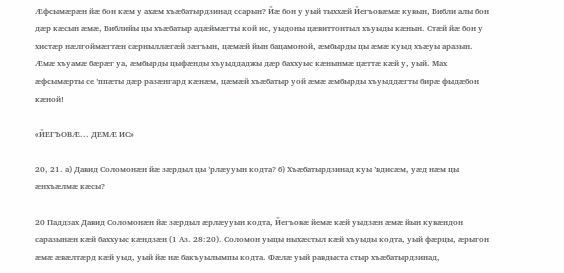Ӕфсымӕрӕн йӕ бон кӕм у ахӕм хъӕбатырдзинад ссарын? Йӕ бон у уый тыххӕй Йегъовӕмӕ кувын, Библи алы бон дӕр кӕсын ӕмӕ, Библийы цы хъӕбатыр адӕймӕгты кой ис, уыдоны цӕвиттонтыл хъуыды кӕнын. Стӕй йӕ бон у хистӕр нӕлгоймӕгтӕн сӕрныллӕгӕй зӕгъын, цӕмӕй йын бацамоной, ӕмбырды цы ӕмӕ куыд хъӕуы аразын. Ӕмӕ хъуамӕ бӕрӕг уа, ӕмбырды цыфӕнды хъуыддаджы дӕр баххуыс кӕнынмӕ цӕттӕ кӕй у, уый. Мах ӕфсымӕрты се ’ппӕты дӕр разӕнгард кӕнӕм, цӕмӕй хъӕбатыр уой ӕмӕ ӕмбырды хъуыддӕгты бирӕ фыдӕбон кӕной!

«ЙЕГЪОВӔ... ДЕМӔ ИС»

20, 21. а) Давид Соломонӕн йӕ зӕрдыл цы ’рлӕууын кодта? б) Хъӕбатырдзинад куы ’вдисӕм, уӕд нӕм цы ӕнхъӕлмӕ кӕсы?

20 Паддзах Давид Соломонӕн йӕ зӕрдыл ӕрлӕууын кодта, Йегъовӕ йемӕ кӕй уыдзӕн ӕмӕ йын кувӕндон саразынӕн кӕй баххуыс кӕндзӕн (1 Аз. 28:20). Соломон уыцы ныхӕстыл кӕй хъуыды кодта, уый фӕрцы, ӕрыгон ӕмӕ ӕвӕлтӕрд кӕй уыд, уый йӕ нӕ бакъуылымпы кодта. Фӕлӕ уый равдыста стыр хъӕбатырдзинад,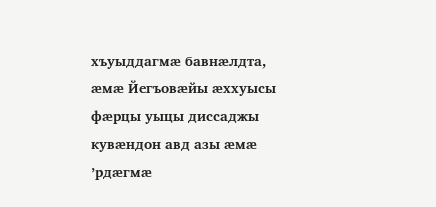хъуыддагмӕ бавнӕлдта, ӕмӕ Йегъовӕйы ӕххуысы фӕрцы уыцы диссаджы кувӕндон авд азы ӕмӕ ’рдӕгмӕ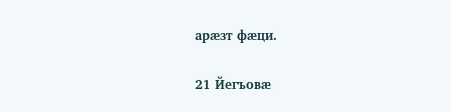арӕзт фӕци.

21 Йегъовӕ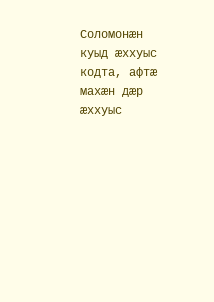Соломонӕн куыд ӕххуыс кодта, афтӕ махӕн дӕр ӕххуыс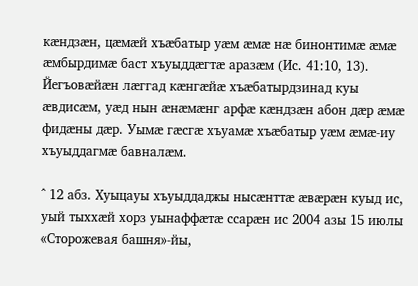кӕндзӕн, цӕмӕй хъӕбатыр уӕм ӕмӕ нӕ бинонтимӕ ӕмӕ ӕмбырдимӕ баст хъуыддӕгтӕ аразӕм (Ис. 41:10, 13). Йегъовӕйӕн лӕггад кӕнгӕйӕ хъӕбатырдзинад куы ӕвдисӕм, уӕд нын ӕнӕмӕнг арфӕ кӕндзӕн абон дӕр ӕмӕ фидӕны дӕр. Уымӕ гӕсгӕ хъуамӕ хъӕбатыр уӕм ӕмӕ-иу хъуыддагмӕ бавналӕм.

^ 12 абз. Хуыцауы хъуыддаджы нысӕнттӕ ӕвӕрӕн куыд ис, уый тыххӕй хорз уынаффӕтӕ ссарӕн ис 2004 азы 15 июлы «Сторожевая башня»-йы,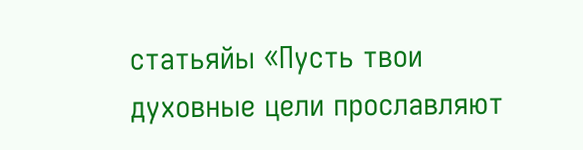статьяйы «Пусть твои духовные цели прославляют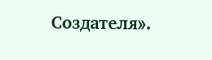Создателя».